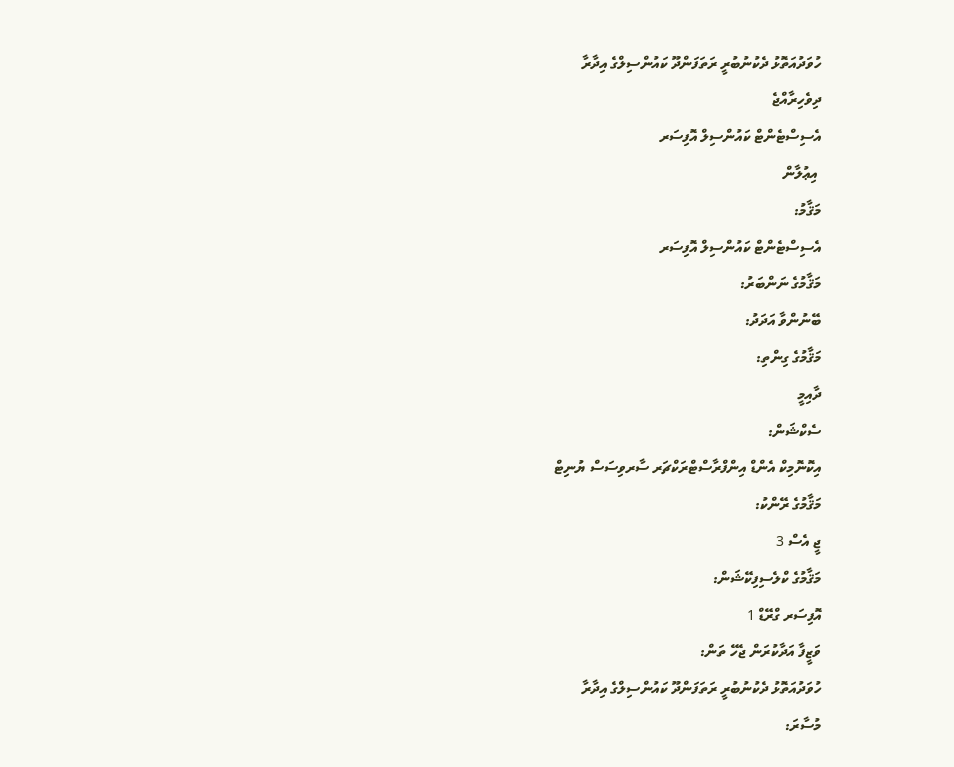ހުވަދުއަތޮޅު ދެކުނުބުރީ ރަތަފަންދޫ ކައުންސިލްގެ އިދާރާ
ދިވެހިރާއްޖެ
އެސިސްޓެންޓް ކައުންސިލް އޮފިސަރ
 އިޢުލާން
މަޤާމު:
އެސިސްޓެންޓް ކައުންސިލް އޮފިސަރ
މަޤާމުގެ ނަންބަރު:
ބޭނުންވާ އަދަދު:
މަޤާމުގެ ގިންތި:
ދާއިމީ
ސެކްޝަން:
އިކޮނޮމިކް އެންޑް އިންފްރާސްޓްރަކްޗަރ ސާރވިސަސް ޔުނިޓް
މަޤާމުގެ ރޭންކު:
ޖީ އެސް 3
މަޤާމުގެ ކްލެސިފިކޭޝަން:
އޮފިސަރ ގްރޭޑް 1
ވަޒީފާ އަދާކުރަން ޖެހޭ ތަން:
ހުވަދުއަތޮޅު ދެކުނުބުރީ ރަތަފަންދޫ ކައުންސިލްގެ އިދާރާ
މުސާރަ: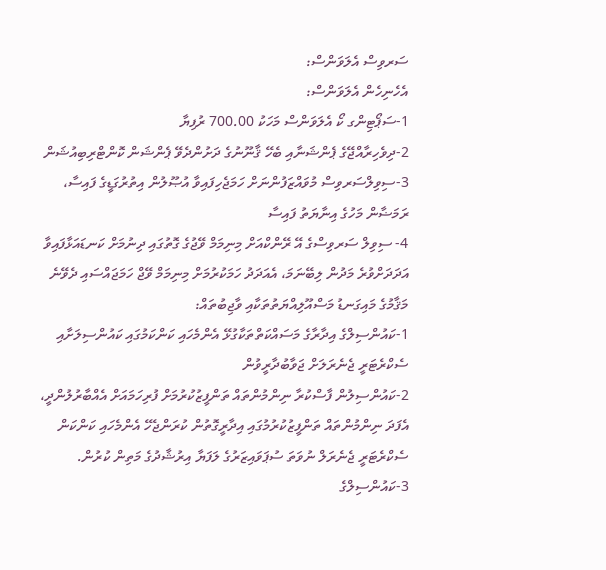ސަރވިސް އެލަވަންސް:
އެހެނިހެން އެލަވަންސް:
1-ސަޕޯޓިންގ ކޯ އެލަވަންސް މަހަކު 700.00 ރުފިޔާ
2-ދިވެހިރާއްޖޭގެ ޕެންޝަނާއި ބެހޭ ޤާނޫނުގެ ދަށުންދެވޭ ޕެންޝަން ކޮންޓްރިބިއުޝަން
3-ސިވިލްސަރވިސް މުވައްޒަފުންނަށް ހަމަޖެހިފައިވާ އުޞޫލުން އިތުރުގަޑީގެ ފައިސާ، ރަމަޟާން މަހުގެ އިނާޔަތު ފައިސާ
4- ސިވިލް ސަރވިސްގެ އޭ ރޭންކްއަށް މިނިމަމް ވޭޖުގެ ގޮތުގައި ދިނުމަށް ކަނޑައަޅާފައިވާ އަދަދަށްވުރެ މަދުން ލިބޭނަމަ، އެއަދަދު ހަމަކުރުމަށް މިނިމަމް ވޭޖް ހަމަޖައްސައި ދެވޭނެ
މަޤާމުގެ މައިގަނޑު މަސްއޫލިއްޔަތުތަކާއި ވާޖިބުތައް:
1-ކައުންސިލްގެ އިދާރާގެ މަސައްކަތްތަކާގުޅޭ އެންމެހައި ކަންކަމުގައި ކައުންސިލަށާއި ސެކްރެޓަރީ ޖެނެރަލަށް ޖަވާބުދާރީވުން
2-ކައުންސިލުން ފާސްކުރާ ނިންމުންތައް ތަންފީޒުކުރުމަށް ފުރިހަމައަށް އެއްބާރުލުންދީ، އެފަދަ ނިންމުންތައް ތަންފީޒުކުރުމުގައި އިދާރީގޮތުން ކުރަންޖެހޭ އެންމެހައި ކަންކަން ސެކްރެޓަރީ ޖެނެރަލް ނުވަތަ ސުޕަވައިޒަރުގެ ލަފަޔާ އިރުޝާދުގެ މަތިން ކުރުން.
3-ކައުންސިލްގެ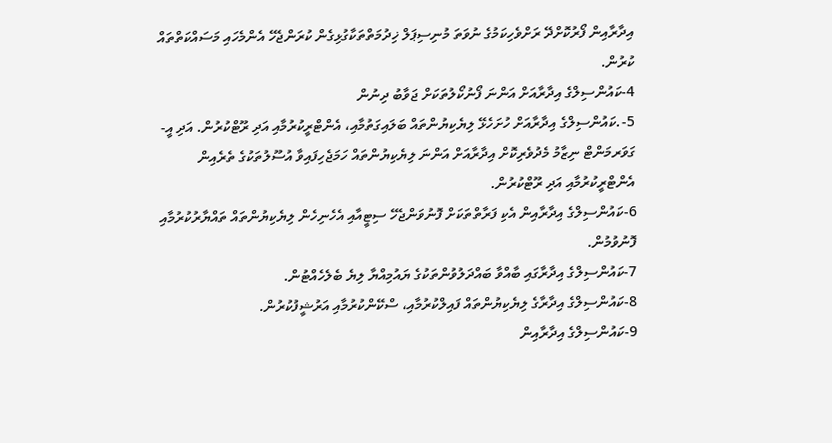އިދާރާއިން ފޯރުކޮށްދޭ ރަށްވެހިކަމުގެ ނުވަތަ މުނިސިޕަލް ޚިދުމަތްތަކާގުޅިގެން ކުރަންޖެހޭ އެންމެހައި މަސައްކަތްތައް ކުރުން.
4-ކައުންސިލްގެ އިދާރާއަށް އަންނަ ފޯނުކޯލުތަކަށް ޖަވާބު ދިނުން
5-.ކައުންސިލްގެ އިދާރާއަށް ހުށަހެޅޭ ލިޔެކިޔުންތައް ބަލައިގަތުމާއި، އެންޓްރީކުރުމާއި އަދި ރޫޓްކުރުން. އަދި އީ-ގަވަރމަންޓް ނިޒާމު މެދުވެރިކޮށް އިދާރާއަށް އަންނަ ލިޔެކިޔުންތައް ހަމަޖެހިފައިވާ އުސޫލުތަކުގެ ތެރެއިން އެންޓްރީކުރުމާއި އަދި ރޫޓްކުރުން.
6-ކައުންސިލްގެ އިދާރާއިން އެކި ފަރާތްތަކަށް ފޮނުވަންޖެހޭ ސިޓީއާއި އެހެނިހެން ލިޔެކިޔުންތައް ތައްޔާރުކުރުމާއި ފޮނުވުމުން.
7-ކައުންސިލްގެ އިދާރާގައި ބާއްވާ ބައްދަލުވުންތަކުގެ ޔައުމިއްޔާ ލިޔެ ބެލެހެއްޓުން.
8-ކައުންސިލްގެ އިދާރާގެ ލިޔެކިޔުންތައް ފައިލްކުރުމާއި، ސްކޭންކުރުމާއި އަރުޝީފުކުރުން.
9-ކައުންސިލްގެ އިދާރާއިން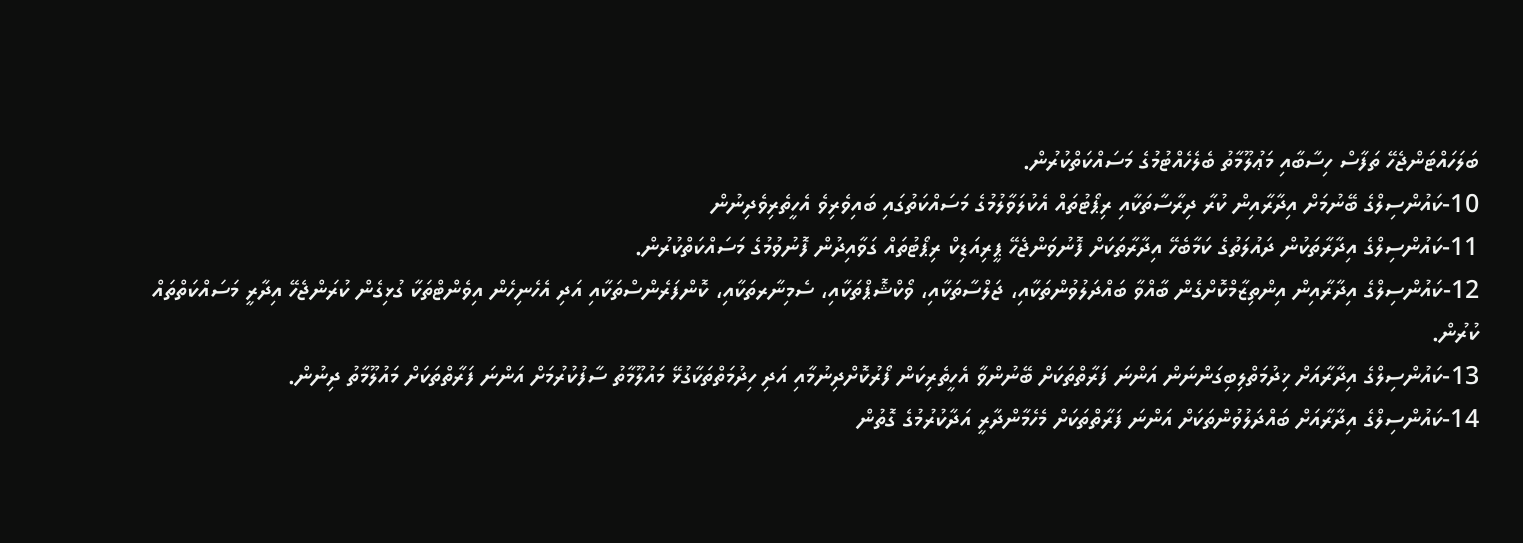ބަލަހައްޓަންޖެހޭ ތަފާސް ހިސާބާއި މަޢުލޫމާތު ބެލެހެއްޓުމުގެ މަސައްކަތްކުރުން.
10-ކައުންސިލްގެ ބޭނުމަށް އިދާރާއިން ކުރާ ދިރާސާތަކާއި ރިޕޯޓުތައް އެކުލަވާލުމުގެ މަސައްކަތުގައި ބައިވެރިވެ އެހީތެރިވެދިނުން
11-ކައުންސިލްގެ އިދާރާތަކުން ދައުލަތުގެ ކަމާބެހޭ އިދާރާތަކަށް ފޮނުވަންޖެހޭ ޕީރިއަޑިކް ރިޕޯޓުތައް ގަވާއިދުން ފޮނުވުމުގެ މަސައްކަތްކުރުން.
12-ކައުންސިލްގެ އިދާރާއިން އިންތިޒާމްކޮށްގެން ބާއްވާ ބައްދަލުވުންތަކާއި، ޖަލްސާތަކާއި، ވޯކްޝޮޕްތަކާއި، ސެމިނާރތަކާއި، ކޮންފަރެންސްތަކާއި އަދި އެހެނިހެން އިވެންޓްތަކާ ގުޅިގެން ކުރަންޖެހޭ އިދާރީ މަސައްކަތްތައް ކުރުން.
13-ކައުންސިލްގެ އިދާރާއަށް ޚިދުމަތްލިބިގަންނަން އަންނަ ފަރާތްތަކަށް ބޭނުންވާ އެހީތެރިކަން ފޯރުކޮށްދިނުމާއި އަދި ހިދުމަތްތަކާގުޅޭ މައުލޫމާތު ސާފުކުރުމަށް އަންނަ ފަރާތްތަކަށް މައުލޫމާތު ދިނުން.
14-ކައުންސިލްގެ އިދާރާއަށް ބައްދަލުވުންތަކަށް އަންނަ ފަރާތްތަކަށް މެހެމާންދާރީ އަދާކުރުމުގެ ގޮތުން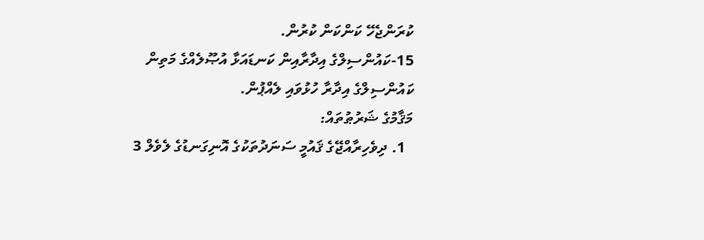ކުރަންޖެހޭ ކަންކަން ކުރުން.
15-ކައުންސިލްގެ އިދާރާއިން ކަނޑައަޅާ އުޞޫލެއްގެ މަތިން ކައުންސިލްގެ އިދާރާ ހުޅުވައި ލެއްޕުން.
މަޤާމުގެ ޝަރުޠުތައް:
  1. ދިވެހިރާއްޖޭގެ ޤައުމީ ސަނަދުތަކުގެ އޮނިގަނޑުގެ ލެވެލް 3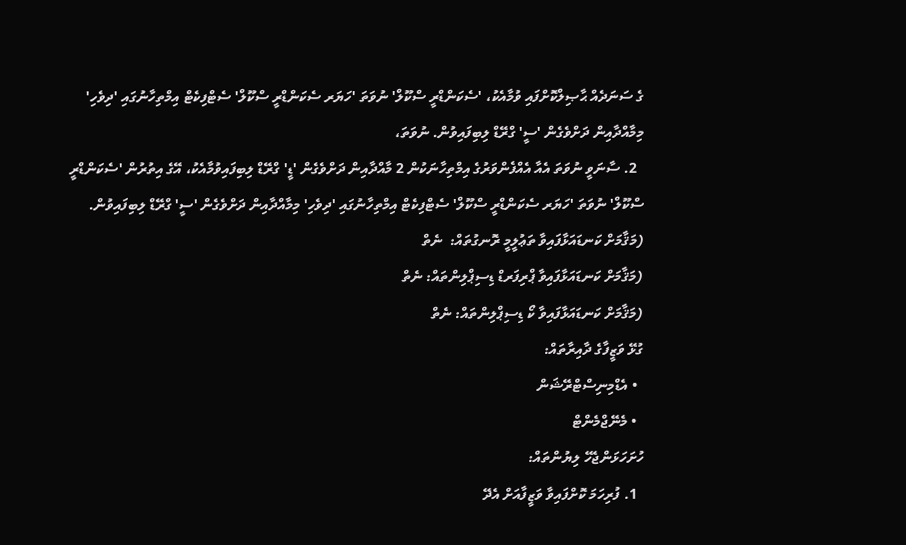ގެ ސަނަދެއް ޙާޞިލްކޮށްފައި ވުމާއެކު، 'ސެކަންޑްރީ ސްކޫލް' ނުވަތަ 'ހަޔަރ ސެކަންޑްރީ ސްކޫލް' ސެޓްފިކެޓް އިމްތިހާނުގައި 'ދިވެހި' މިމާއްދާއިން ދަށްވެގެން 'ސީ' ގްރޭޑް ލިބިފައިވުން. ނުވަތަ،
  2. ސާނަވީ ނުވަތަ އެއާ އެއްފެންވަރުގެ އިމްތިހާނަކުން 2 މާއްދާއިން ދަށްވެގެން 'ޑީ' ގްރޭޑް ލިބިފައިވުމާއެކު، އޭގެ އިތުރުން 'ސެކަންޑްރީ ސްކޫލް' ނުވަތަ 'ހަޔަރ ސެކަންޑްރީ ސްކޫލް' ސެޓްފިކެޓް އިމްތިހާނުގައި 'ދިވެހި' މިމާއްދާއިން ދަށްވެގެން 'ސީ' ގްރޭޑް ލިބިފައިވުން.
(މަޤާމަށް ކަނޑައަޅާފައިވާ ތަޢުލީމީ ރޮނގުތައް:  ނެތް
(މަޤާމަށް ކަނޑައަޅާފައިވާ ޕްރިފަރޑް ޑިސިޕްލިންތައް: ނެތް
(މަޤާމަށް ކަނޑައަޅާފައިވާ ކޯ ޑިސިޕްލިންތައް: ނެތް
ގުޅޭ ވަޒީފާގެ ދާއިރާތައް:
  • އެޑްމިނިސްޓްރޭޝަން
  • މެނޭޖްމެންޓް
ހުށަހަޅަންޖެހޭ ލިޔުންތައް:
  1. ފުރިހަމަ ކޮށްފައިވާ ވަޒީފާއަށް އެދޭ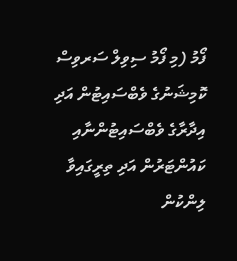ފޯމު (މި ފޯމު ސިވިލް ސަރވިސް ކޮމިޝަނުގެ ވެބްސައިޓުން އަދި އިދާރާގެ ވެބްސައިޓުންނާއި ކައުންޓަރުން އަދި ތިރީގައިވާ ލިންކުން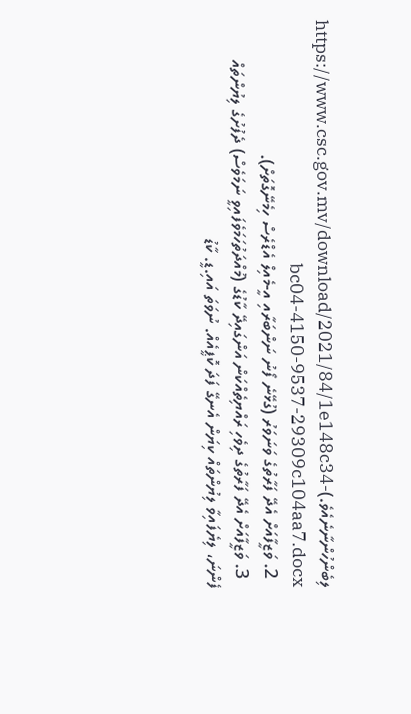ލިބެންހުންނާނެއެވެ.)https://www.csc.gov.mv/download/2021/84/1e148c34-bc04-4150-9537-29309c104aa7.docx
  2. ވަޒީފާއަށް އެދޭ ފަރާތުގެ ވަނަވަރު (ގުޅޭނެ ފޯނު ނަންބަރާއި އީ-މެއިލް އެޑްރެސް ހިމެނޭގޮތަށް).
  3. ވަޒީފާއަށް އެދޭ ފަރާތުގެ ދިވެހި ރައްޔިތެއްކަން އަންގައިދޭ ކާޑުގެ (މުއްދަތުހަމަވެފައިވީ ނަމަވެސް) ދެފުށުގެ ލިޔުންތައް ފެންނަ، ލިޔެފައިވާ ލިޔުންތައް ކިޔަން އެނގޭ ފަދަ ކޮޕީއެއް. ނުވަތަ އައި.ޑީ. ކާޑު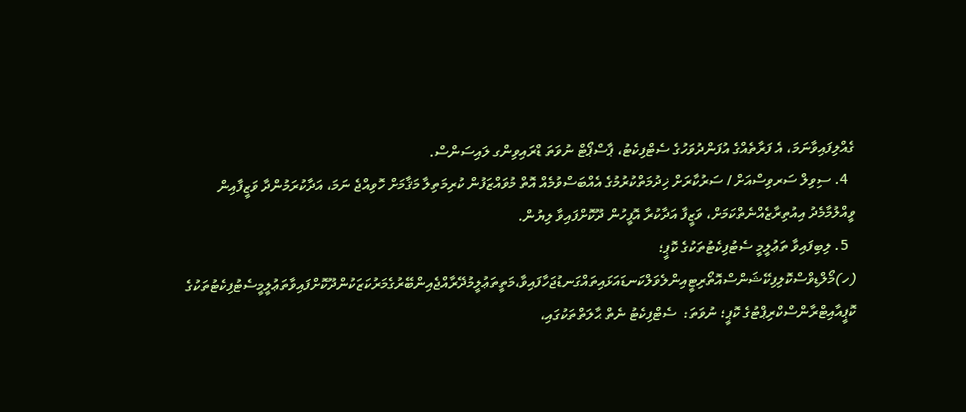ގެއްލިފައިވާނަމަ، އެ ފަރާތެއްގެ އުފަންދުވަހުގެ ސެޓްފިކެޓު، ޕާސްޕޯޓް ނުވަތަ ޑްރައިވިންގ ލައިސަންސް.
  4. ސިވިލް ސަރވިސްއަށް / ސަރުކާރަށް ޚިދުމަތްކުރުމުގެ އެއްބަސްވުމެއް އޮތް މުވައްޒަފުން ކުރިމަތިލާ މަޤާމަށް ހޮވިއްޖެ ނަމަ، އަދާކުރަމުންދާ ވަޒީފާއިން ވީއްލުމާމެދު އިއުތިރާޒެއްނެތްކަމަށް، ވަޒީފާ އަދާކުރާ އޮފީހުން ދޫކޮށްފައިވާ ލިޔުން.
  5. ލިބިފައިވާ ތަޢުލީމީ ސެޓުފިކެޓުތަކުގެ ކޮޕީ؛
(ހ)މޯލްޑިވްސްކޮލިފިކޭޝަންސްއޮތޯރިޓީއިންލެވަލްކަނޑައަޅައިތައްގަނޑުޖަހާފައިވާ،މަތީތަޢުލީމުދޭރާއްޖެއިންބޭރުގެމަރުކަޒަކުންދޫކޮށްފައިވާތަޢުލީމީސެޓުފިކެޓުތަކުގެ ކޮޕީއާއިޓްރާންސްކްރިޕްޓުގެ ކޮޕީ؛ ނުވަތަ:  ސެޓްފިކެޓު ނެތް ޙާލަތްތަކުގައި،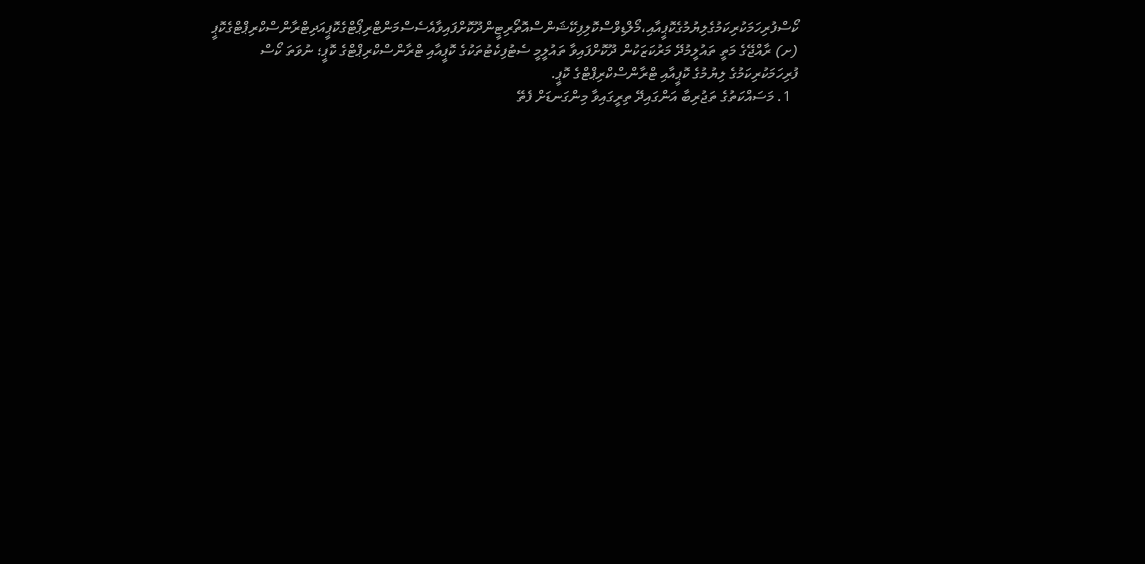ކޯސްފުރިހަމަކުރިކަމުގެލިޔުމުގެކޮޕީއާއި،މޯލްޑިވްސްކޮލިފިކޭޝަންސްއޮތޯރިޓީންދޫކޮށްފައިވާއެސެސްމަންޓްރިޕޯޓްގެކޮޕީއަދިޓްރާންސްކްރިޕްޓްގެކޮޕީ
(ށ) ރާއްޖޭގެ މަތީ ތައުލީމުދޭ މަރުކަޒަކުން ދޫކޮށްފައިވާ ތައުލީމީ ސެޓުފިކެޓުތަކުގެ ކޮޕީއާއި ޓްރާންސްކްރިޕްޓްގެ ކޮޕީ؛ ނުވަތަ ކޯސް ފުރިހަމަކުރިކަމުގެ ލިޔުމުގެ ކޮޕީއާއި ޓްރާންސްކްރިޕްޓްގެ ކޮޕީ.
  1. މަސައްކަތުގެ ތަޖުރިބާ އަންގައިދޭ ތިރީގައިވާ މިންގަނޑަށް ފެތޭ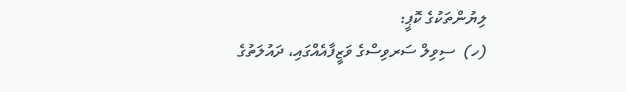ލިޔުންތަކުގެ ކޮޕީ:
(ހ)  ސިވިލް ސަރވިސްގެ ވަޒީފާއެއްގައި، ދައުލަތުގެ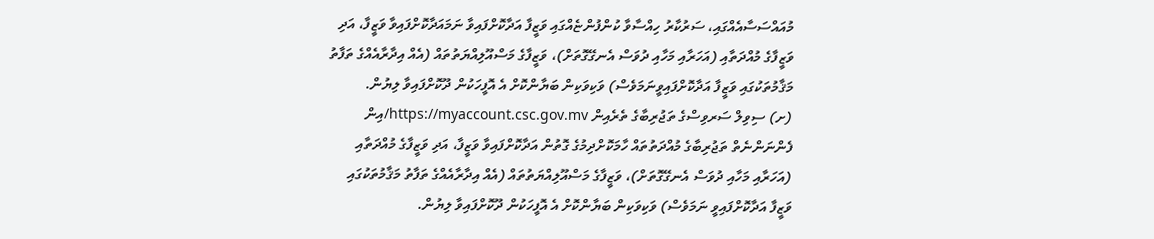މުއައްސަސާއެއްގައި، ސަރުކާރު ހިއްސާވާ ކުންފުންޏެއްގައި ވަޒީފާ އަދާކޮށްފައިވާ ނަމައަދާކޮށްފައިވާ ވަޒީފާ، އަދި ވަޒީފާގެ މުއްދަތާއި (އަހަރާއި މަހާއި ދުވަސް އެނގޭގޮތަށް)، ވަޒީފާގެ މަސްއޫލިއްޔަތުތައް (އެއް އިދާރާއެއްގެ ތަފާތު މަޤާމުތަކުގައި ވަޒީފާ އަދާކޮށްފައިވީނަމަވެސް) ވަކިވަކިން ބަޔާންކޮށް އެ އޮފީހަކުން ދޫކޮށްފައިވާ ލިޔުން.
(ށ) ސިވިލް ސަރވިސްގެ ތަޖުރިބާގެ ތެރެއިން https://myaccount.csc.gov.mv/އިން ފެންނަންނެތް ތަޖުރިބާގެ މުއްދަތުތައް ހާމަކޮށްދިމުގެ ގޮތުން އަދާކޮށްފައިވާ ވަޒީފާ، އަދި ވަޒީފާގެ މުއްދަތާއި (އަހަރާއި މަހާއި ދުވަސް އެނގޭގޮތަށް)، ވަޒީފާގެ މަސްއޫލިއްޔަތުތައް (އެއް އިދާރާއެއްގެ ތަފާތު މަޤާމުތަކުގައި ވަޒީފާ އަދާކޮށްފައިވީ ނަމަވެސް) ވަކިވަކިން ބަޔާންކޮށް އެ އޮފީހަކުން ދޫކޮށްފައިވާ ލިޔުން.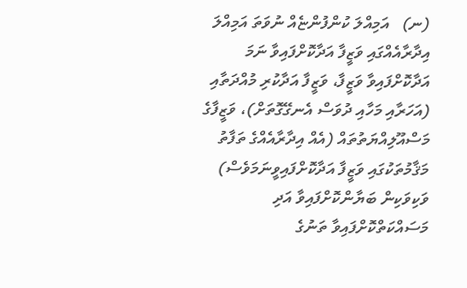(ނ)   އަމިއްލަ ކުންފުންޏެއް ނުވަތަ އަމިއްލަ އިދާރާއެއްގައި ވަޒީފާ އަދާކޮށްފައިވާ ނަމަ އަދާކޮށްފައިވާ ވަޒީފާ، ވަޒީފާ އަދާކުރި މުއްދަތާއި (އަހަރާއި މަހާއި ދުވަސް އެނގޭގޮތަށް)، ވަޒީފާގެ މަސްއޫލިއްޔަތުތައް (އެއް އިދާރާއެއްގެ ތަފާތު މަޤާމުތަކުގައި ވަޒީފާ އަދާކޮށްފައިވީނަމަވެސް) ވަކިވަކިން ބަޔާންކޮށްފައިވާ އަދި މަސައްކަތްކޮށްފައިވާ ތަނުގެ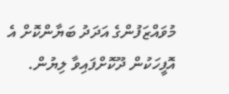މުވައްޒަފުންގެ އަދަދު ބަޔާންކޮށް އެ އޮފީހަކުން ދޫކޮށްފައިވާ ލިޔުން.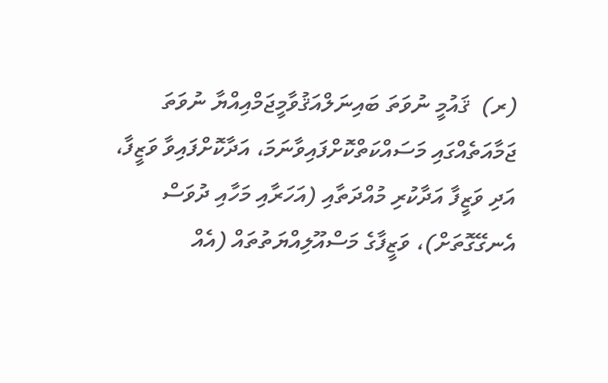(ރ)  ޤައުމީ ނުވަތަ ބައިނަލްއަޤުވާމީޖަމްއިއްޔާ ނުވަތަ ޖަމާއަތެއްގައި މަސައްކަތްކޮށްފައިވާނަމަ، އަދާކޮށްފައިވާ ވަޒީފާ، އަދި ވަޒީފާ އަދާކުރި މުއްދަތާއި (އަހަރާއި މަހާއި ދުވަސް އެނގޭގޮތަށް)، ވަޒީފާގެ މަސްއޫލިއްޔަތުތައް (އެއް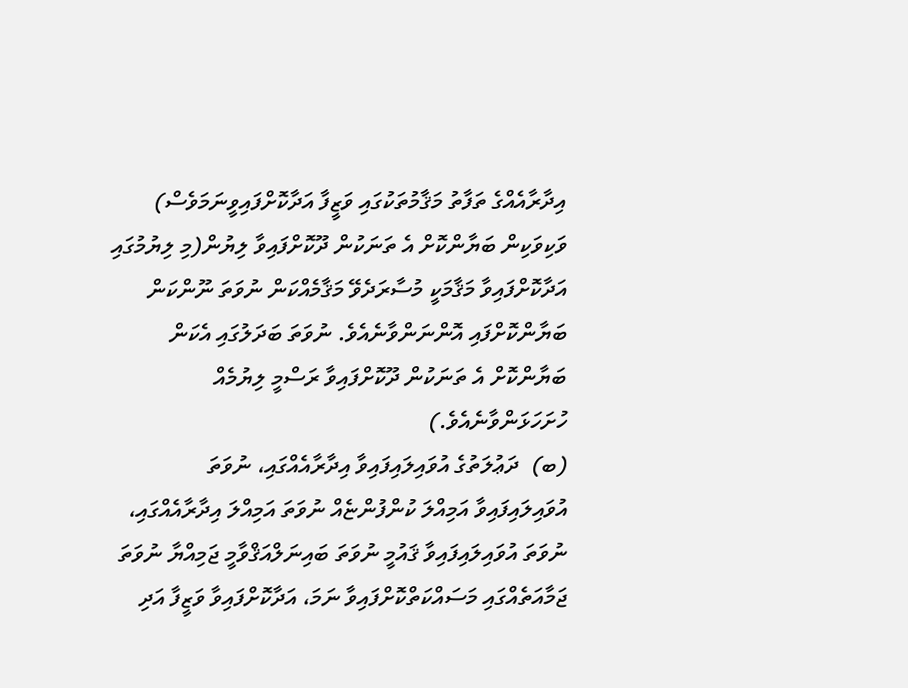އިދާރާއެއްގެ ތަފާތު މަޤާމުތަކުގައި ވަޒީފާ އަދާކޮށްފައިވީނަމަވެސް) ވަކިވަކިން ބަޔާންކޮށް އެ ތަނަކުން ދޫކޮށްފައިވާ ލިޔުން(މި ލިޔުމުގައި އަދާކޮށްފައިވާ މަޤާމަކީ މުސާރަދެވޭ މަޤާމެއްކަން ނުވަތަ ނޫންކަން ބަޔާންކޮށްފައި އޮންނަންވާނެއެވެ. ނުވަތަ ބަދަލުގައި އެކަން ބަޔާންކޮށް އެ ތަނަކުން ދޫކޮށްފައިވާ ރަސްމީ ލިޔުމެއް ހުށަހަޅަންވާނެއެވެ.)
(ބ)  ދަޢުލަތުގެ އުވައިލައިފައިވާ އިދާރާއެއްގައި، ނުވަތަ އުވައިލައިފައިވާ އަމިއްލަ ކުންފުންޏެއް ނުވަތަ އަމިއްލަ އިދާރާއެއްގައި، ނުވަތަ އުވައިލައިފައިވާ ޤައުމީ ނުވަތަ ބައިނަލްއަޤްވާމީ ޖަމިއްޔާ ނުވަތަ ޖަމާއަތެއްގައި މަސައްކަތްކޮށްފައިވާ ނަމަ، އަދާކޮށްފައިވާ ވަޒީފާ އަދި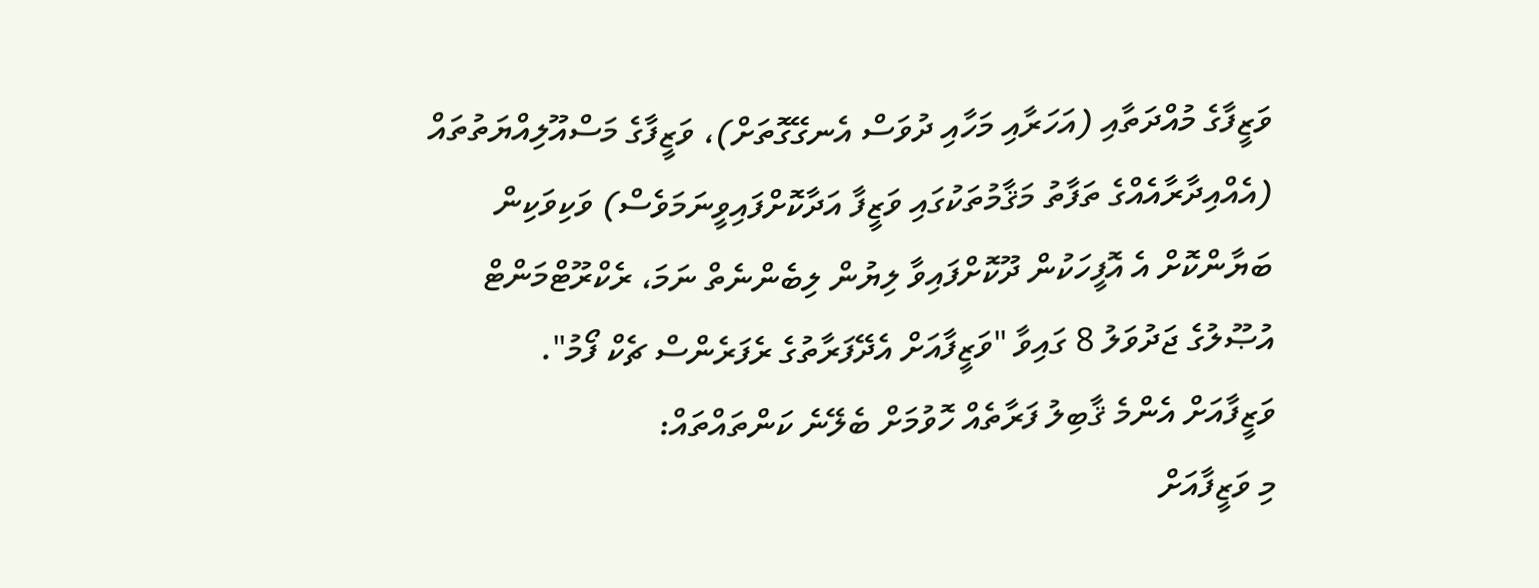ވަޒީފާގެ މުއްދަތާއި (އަހަރާއި މަހާއި ދުވަސް އެނގޭގޮތަށް)، ވަޒީފާގެ މަސްއޫލިއްޔަތުތައް (އެއްއިދާރާއެއްގެ ތަފާތު މަޤާމުތަކުގައި ވަޒީފާ އަދާކޮށްފައިވީނަމަވެސް) ވަކިވަކިން ބަޔާންކޮށް އެ އޮފީހަކުން ދޫކޮށްފައިވާ ލިޔުން ލިބެންނެތް ނަމަ، ރެކްރޫޓްމަންޓް އުޞޫލުގެ ޖަދުވަލު 8 ގައިވާ "ވަޒީފާއަށް އެދޭފަރާތުގެ ރެފަރެންސް ޗެކް ފޯމު".
ވަޒީފާއަށް އެންމެ ޤާބިލު ފަރާތެއް ހޮވުމަށް ބެލޭނެ ކަންތައްތައް:
މި ވަޒީފާއަށް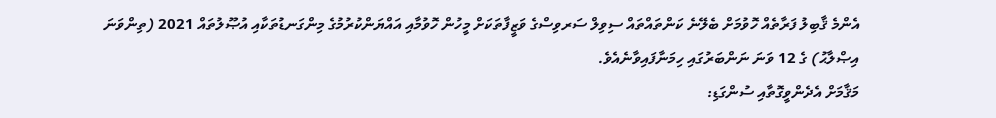އެންމެ ޤާބިލު ފަރާތެއް ހޮވުމަށް ބެލޭނެ ކަންތައްތައް ސިވިލް ސަރވިސްގެ ވަޒީފާތަކަށް މީހުން ހޮވުމާއި އައްޔަންކުރުމުގެ މިންގަނޑުތަކާއި އުޞޫލުތައް 2021 (ތިންވަނަ އިޞްލާޙު) ގެ 12 ވަނަ ނަންބަރުގައި ހިމަނާފައިވާނެއެވެ.
މަޤާމަށް އެދެންވީގޮތާއި ސުންގަޑި: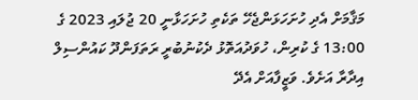މަޤާމަށް އެދި ހުށަހަޅަންޖެހޭ ތަކެތި ހުށަހަޅާނީ 20 ޖުލައި 2023 ގެ 13:00 ގެ ކުރިން، ހުވަދުއަތޮޅު ދެކުނުބުރީ ރަތަފަންދޫ ކައުންސިލް އިދާރާ އަށެވެ. ވަޒީފާއަށް އެދޭ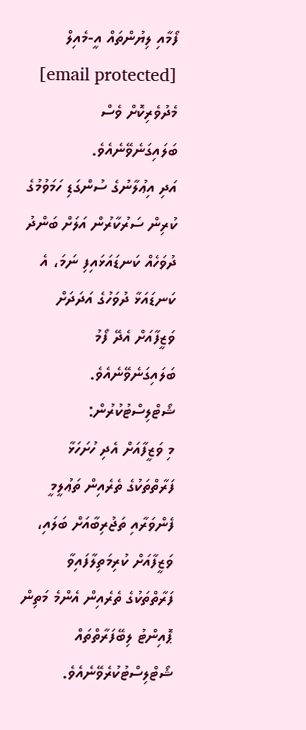ފޯމާއި ލިޔުންތައް އީ-މެއިލް [email protected] މެދުވެރިކޮށް ވެސް ބަލައިގަނެވޭނެއެވެ.
އަދި އިޢުލާނުގެ ސުންގަޑި ހަމަވުމުގެ ކުރިން ސަރުކާރުން އަލަށް ބަންދު ދުވަހެއް ކަނޑައަޅައިފި ނަމަ، އެ ކަނޑައަޅާ ދުވަހުގެ އަދަދަށް ވަޒީފާއަށް އެދޭ ފޯމު ބަލައިގަނެވޭނެއެވެ.
ޝޯޓްލިސްޓުކުރުން:
މި ވަޒީފާއަށް އެދި ހުށަހަޅާ ފަރާތްތަކުގެ ތެރެއިން ތަޢުލީމީ ފެންވަރާއި ތަޖުރިބާއަށް ބަލައި، ވަޒީފާއަށް ކުރިމަތިލާފައިވާ ފަރާތްތަކުގެ ތެރެއިން އެންމެ މަތިން ޕޮއިންޓު ލިބޭފަރާތްތައް ޝޯޓްލިސްޓުކުރެވޭނެއެވެ.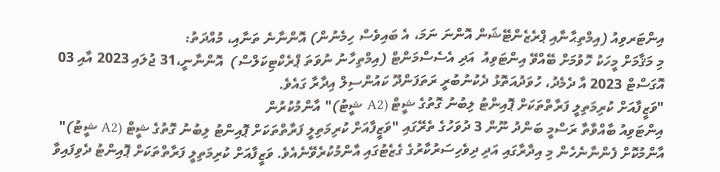އިންޓަރވިއު (އިމްތިޙާނާއި ޕްރެޒެންޓޭޝަން އޮންނަ ނަމަ، އެ ބައިވެސް ހިމެނުން) އޮންނާނެ ތަނާއި، މުއްދަތު:
މި މަޤާމަށް މީހަކު ހޮވުމަށް ބޭއްވޭ އިންޓަވިއު  އަދި އެސެސްމަންޓް (އިމްތިހާނު ނުވަތަ ޕްރެކްޓިކަލްސް)  އޮންނާނީ،31 ޖުލައި 2023 އާއި 03 އޮގަސްޓް 2023 އާ ދެމެދު، ހުވަދުއަތޮޅު ދެކުނުބުރީ ރަތަފަންދޫ ކައުންސިލް އިދާރާ ގައެވެ.
"ވަޒީފާއަށް ކުރިމަތިލީ ފަރާތްތަކަށް ޕޮއިންޓު ލިބުނު ގޮތުގެ ޝީޓް (A2 ޝީޓު)" އާންމުކުރުން
އިންޓަވިއު ބާއްވާތާ ރަސްމީ ބަންދު ނޫން 3 ދުވަހުގެ ތެރޭގައި "ވަޒީފާއަށް ކުރިމަތިލީ ފަރާތްތަކަށް ޕޮއިންޓު ލިބުނު ގޮތުގެ ޝީޓް (A2 ޝީޓު)" އާންމުކޮށް ފެންނާނެހެން މި އިދާރާގައި އަދި ދިވެހިސަރުކާރުގެ ގެޒެޓުގައި އާންމުކުރެވޭނެއެވެ. ވަޒީފާއަށް ކުރިމަތިލީ ފަރާތްތަކަށް ޕޮއިންޓު ދެވިފައިވާ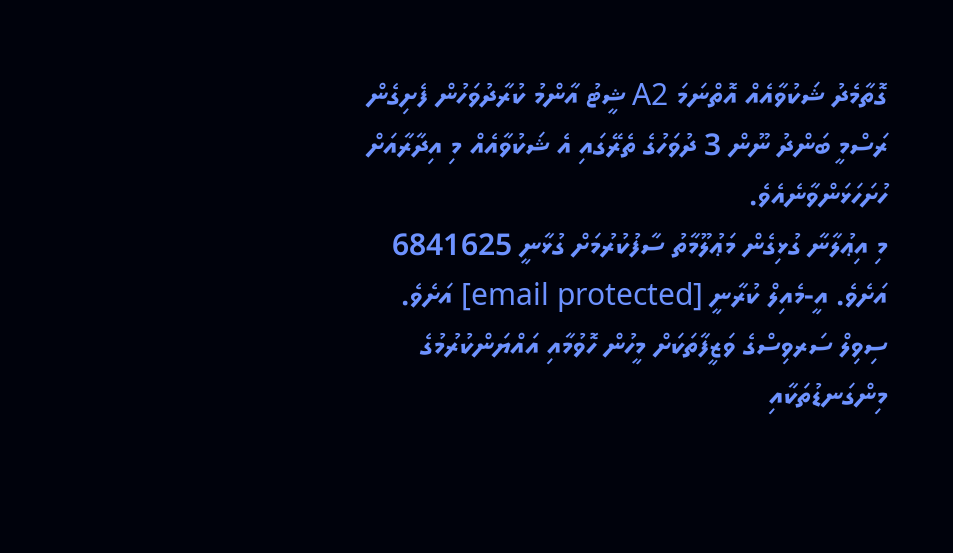ގޮތާމެދު ޝަކުވާއެއް އޮތްނަމަ A2 ޝީޓު އާންމު ކުރާދުވަހުން ފެށިގެން ރަސްމީ ބަންދު ނޫން 3 ދުވަހުގެ ތެރޭގައި އެ ޝަކުވާއެއް މި އިދާރާއަށް ހުށަހަޅަންވާނެއެވެ.
މި އިޢުލާނާ ގުޅިގެން މަޢުލޫމާތު ސާފުކުރުމަށް ގުޅާނީ 6841625 އަށެވެ. އީ-މެއިލް ކުރާނީ [email protected] އަށެވެ.
ސިވިލް ސަރވިސްގެ ވަޒީފާތަކަށް މީހުން ހޮވުމާއި އައްޔަންކުރުމުގެ މިންގަނޑުތަކާއި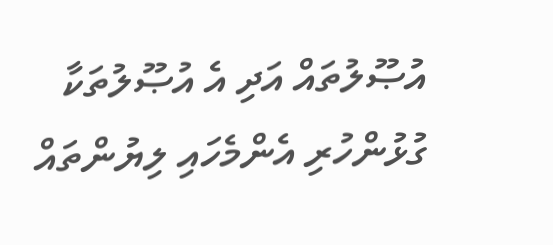އުޞޫލުތައް އަދި އެ އުޞޫލުތަކާ ގުޅުންހުރި އެންމެހައި ލިޔުންތައް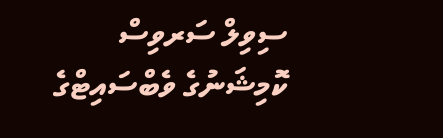ސިވިލް ސަރވިސް ކޮމިޝަނުގެ ވެބްސައިޓްގެ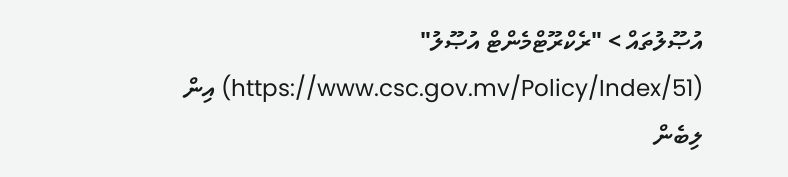އުޞޫލުތައް > "ރެކްރޫޓްމެންޓް އުޞޫލު" (https://www.csc.gov.mv/Policy/Index/51) އިން ލިބެން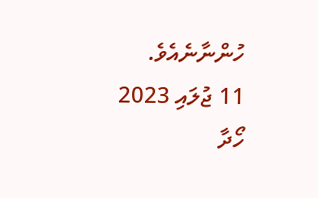ހުންނާނެއެވެ.
11 ޖުލައި 2023
ހޯދާ